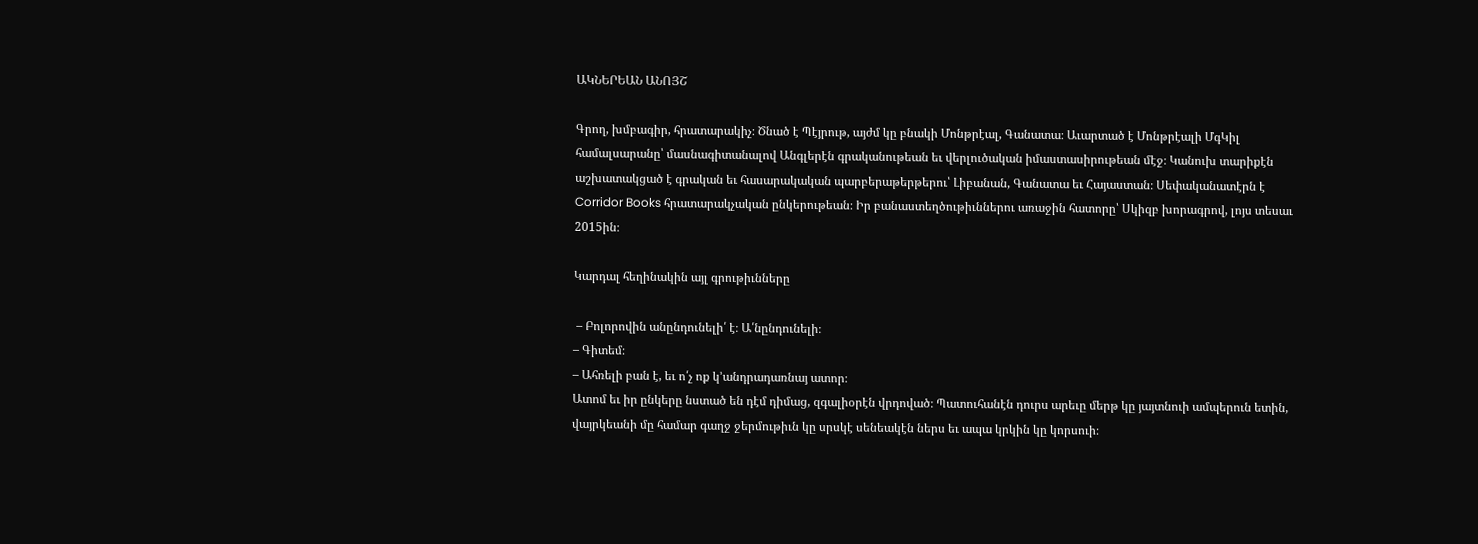ԱԿՆԵՐԵԱՆ ԱՆՈՅՇ

Գրող, խմբագիր, հրատարակիչ։ Ծնած է Պէյրութ, այժմ կը բնակի Մոնթրէալ, Գանատա։ Աւարտած է Մոնթրէալի ՄգԿիլ համալսարանը՝ մասնագիտանալով Անգլերէն գրականութեան եւ վերլուծական իմաստասիրութեան մէջ։ Կանուխ տարիքէն աշխատակցած է գրական եւ հասարակական պարբերաթերթերու՝ Լիբանան, Գանատա եւ Հայաստան։ Սեփականատէրն է Corridor Books հրատարակչական ընկերութեան։ Իր բանաստեղծութիւններու առաջին հատորը՝ Սկիզբ խորագրով, լոյս տեսաւ 2015ին։

Կարդալ հեղինակին այլ գրութիւնները

 – Բոլորովին անընդունելի՛ է։ Ա՛նընդունելի։
– Գիտեմ։
– Ահռելի բան է, եւ ո՛չ ոք կ՚անդրադառնայ ատոր։
Ատոմ եւ իր ընկերը նստած են դէմ դիմաց, զգալիօրէն վրդոված։ Պատուհանէն դուրս արեւը մերթ կը յայտնուի ամպերուն ետին, վայրկեանի մը համար գաղջ ջերմութիւն կը սրսկէ սենեակէն ներս եւ ապա կրկին կը կորսուի։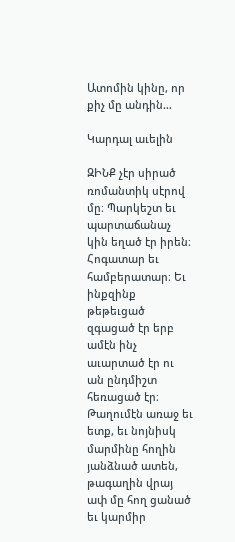Ատոմին կինը, որ քիչ մը անդին…

Կարդալ աւելին

ԶԻՆՔ չէր սիրած ռոմանտիկ սէրով մը։ Պարկեշտ եւ պարտաճանաչ կին եղած էր իրեն։ Հոգատար եւ համբերատար։ Եւ ինքզինք թեթեւցած զգացած էր երբ ամէն ինչ աւարտած էր ու ան ընդմիշտ հեռացած էր։ Թաղումէն առաջ եւ ետք, եւ նոյնիսկ մարմինը հողին յանձնած ատեն, թագաղին վրայ ափ մը հող ցանած եւ կարմիր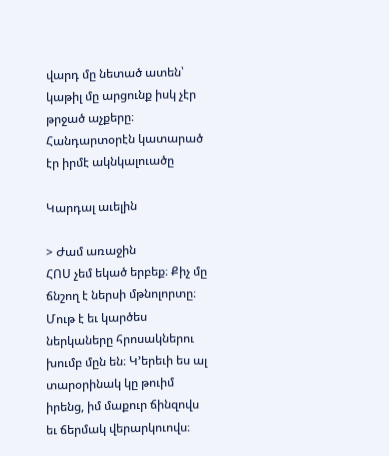վարդ մը նետած ատեն՝ կաթիլ մը արցունք իսկ չէր թրջած աչքերը։ Հանդարտօրէն կատարած էր իրմէ ակնկալուածը

Կարդալ աւելին

> Ժամ առաջին
ՀՈՍ չեմ եկած երբեք։ Քիչ մը ճնշող է ներսի մթնոլորտը։ Մութ է եւ կարծես ներկաները հրոսակներու խումբ մըն են։ Կ՚երեւի ես ալ տարօրինակ կը թուիմ իրենց, իմ մաքուր ճինզովս եւ ճերմակ վերարկուովս։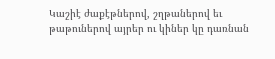Կաշիէ ժաքէթներով, շղթաներով եւ թաթուներով այրեր ու կիներ կը դառնան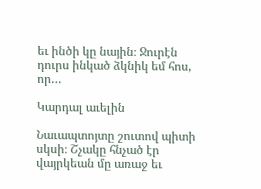եւ ինծի կը նային։ Ջուրէն դուրս ինկած ձկնիկ եմ հոս, որ…

Կարդալ աւելին

Նաւապտոյտը շուտով պիտի սկսի։ Շչակը հնչած էր վայրկեան մը առաջ եւ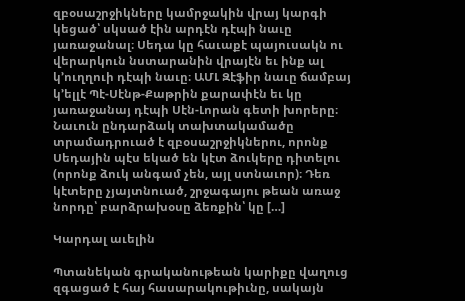զբօսաշրջիկները կամրջակին վրայ կարգի կեցած՝ սկսած էին արդէն դէպի նաւը յառաջանալ։ Սեդա կը հաւաքէ պայուսակն ու վերարկուն նստարանին վրայէն եւ ինք ալ կ’ուղղուի դէպի նաւը։ ԱՄԼ Զէֆիր նաւը ճամբայ կ’ելլէ Պէ-Սէնթ-Քաթրին քարափէն եւ կը յառաջանայ դէպի Սէն-Լորան գետի խորերը։ Նաւուն ընդարձակ տախտակամածը տրամադրուած է զբօսաշրջիկներու, որոնք Սեդային պէս եկած են կէտ ձուկերը դիտելու (որոնք ձուկ անգամ չեն, այլ ստնաւոր)։ Դեռ կէտերը չյայտնուած, շրջագայու թեան առաջ նորդը՝ բարձրախօսը ձեռքին՝ կը […]

Կարդալ աւելին

Պտանեկան գրականութեան կարիքը վաղուց զգացած է հայ հասարակութիւնը, սակայն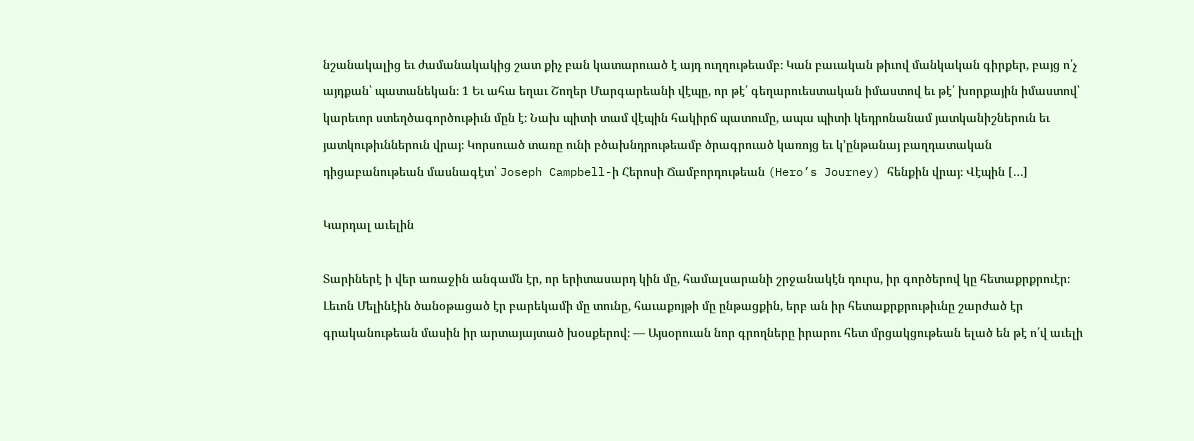նշանակալից եւ ժամանակակից շատ քիչ բան կատարուած է այդ ուղղութեամբ։ Կան բաւական թիւով մանկական գիրքեր, բայց ո՛չ այդքան՝ պատանեկան։ 1 Եւ ահա եղաւ Շողեր Մարգարեանի վէպը, որ թէ՛ գեղարուեստական իմաստով եւ թէ՛ խորքային իմաստով՝ կարեւոր ստեղծագործութիւն մըն է։ Նախ պիտի տամ վէպին հակիրճ պատումը, ապա պիտի կեդրոնանամ յատկանիշներուն եւ յատկութիւններուն վրայ։ Կորսուած տառը ունի բծախնդրութեամբ ծրագրուած կառոյց եւ կ’ընթանայ բաղդատական դիցաբանութեան մասնագէտ՝ Joseph Campbell-ի Հերոսի Ճամբորդութեան (Hero’s Journey) հենքին վրայ։ Վէպին […]

Կարդալ աւելին

Տարիներէ ի վեր առաջին անգամն էր, որ երիտասարդ կին մը, համալսարանի շրջանակէն դուրս, իր գործերով կը հետաքրքրուէր։ Լեւոն Մելինէին ծանօթացած էր բարեկամի մը տունը, հաւաքոյթի մը ընթացքին, երբ ան իր հետաքրքրութիւնը շարժած էր գրականութեան մասին իր արտայայտած խօսքերով։ — Այսօրուան նոր գրողները իրարու հետ մրցակցութեան ելած են թէ ո՛վ աւելի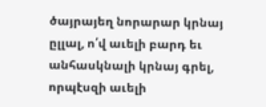ծայրայեղ նորարար կրնայ ըլլալ, ո՛վ աւելի բարդ եւ անհասկնալի կրնայ գրել, որպէսզի աւելի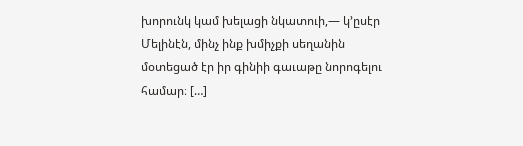խորունկ կամ խելացի նկատուի,— կ՚ըսէր Մելինէն, մինչ ինք խմիչքի սեղանին մօտեցած էր իր գինիի գաւաթը նորոգելու համար։ […]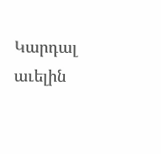Կարդալ աւելին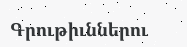Գրութիւններու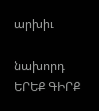արխիւ

նախորդ
ԵՐԵՔ ԳԻՐՔ